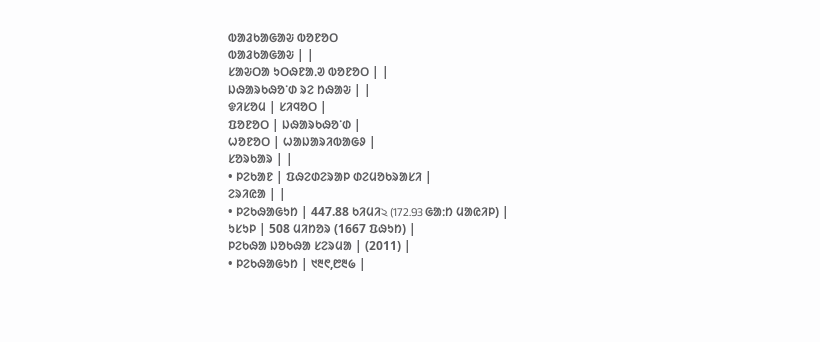ᱵᱟᱲᱠᱟᱜᱟᱶ ᱵᱚᱱᱚᱛ
ᱵᱟᱲᱠᱟᱜᱟᱶ | |
ᱥᱟᱶᱛᱟ ᱩᱛᱷᱱᱟᱹᱣ ᱵᱚᱱᱚᱛ | |
ᱡᱷᱟᱨᱠᱷᱚᱸᱰ ᱨᱮ ᱴᱷᱟᱶ | |
ᱫᱤᱥᱚᱢ | ᱥᱤᱧᱚᱛ |
ᱯᱚᱱᱚᱛ | ᱡᱷᱟᱨᱠᱷᱚᱸᱰ |
ᱦᱚᱱᱚᱛ | ᱦᱟᱡᱟᱨᱤᱵᱟᱜᱽ |
ᱥᱚᱨᱠᱟᱨ | |
• ᱞᱮᱠᱟᱱ | ᱯᱷᱮᱰᱮᱨᱟᱞ ᱰᱮᱢᱚᱠᱨᱟᱥᱤ |
ᱮᱨᱤᱭᱟ | |
• ᱞᱮᱠᱷᱟᱜᱩᱴ | 447.88 ᱠᱤᱢᱤ২ (172.93 ᱜᱟᱺᱴ ᱢᱟᱭᱤᱞ) |
ᱩᱥᱩᱞ | 508 ᱢᱤᱴᱚᱨ (1667 ᱯᱷᱩᱴ) |
ᱞᱮᱠᱷᱟ ᱡᱚᱠᱷᱟ ᱥᱮᱨᱢᱟ | (2011) |
• ᱞᱮᱠᱷᱟᱜᱩᱴ | ᱑᱓᱖,᱘᱓᱙ |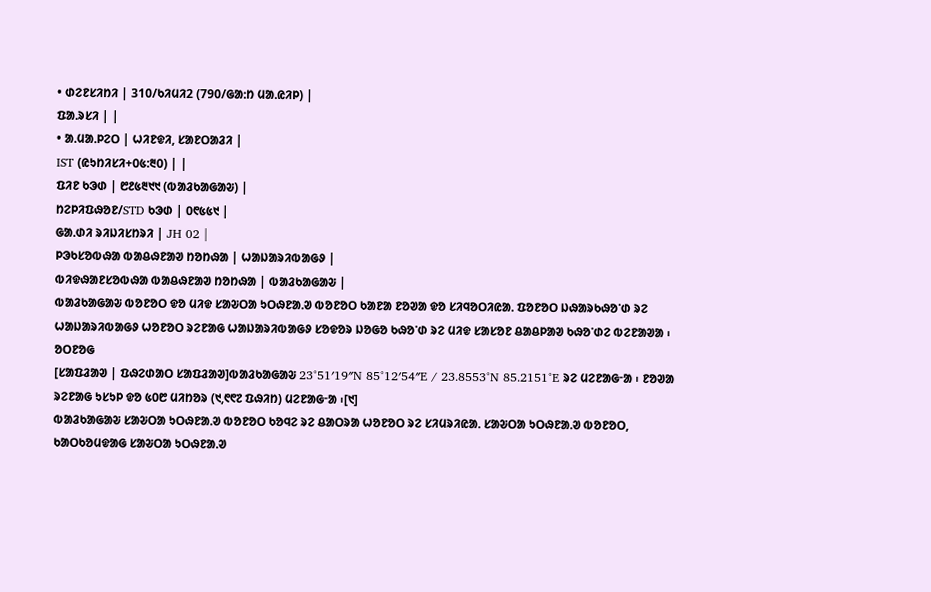• ᱰᱮᱱᱥᱤᱴᱤ | 310/ᱠᱤᱢᱤ2 (790/ᱜᱟᱺᱴ ᱢᱟᱹᱭᱤᱞ) |
ᱯᱟᱹᱨᱥᱤ | |
• ᱟᱹᱢᱟᱹᱞᱮᱛ | ᱦᱤᱱᱫᱤ, ᱥᱟᱱᱛᱟᱲᱤ |
IST (ᱭᱩᱴᱤᱥᱤ+᱐᱕:᱓᱐) | |
ᱯᱤᱱ ᱠᱳᱰ | ᱘᱒᱕᱓᱑᱑ (ᱵᱟᱲᱠᱟᱜᱟᱶ) |
ᱴᱮᱞᱤᱯᱷᱚᱱ/STD ᱠᱳᱰ | ᱐᱖᱕᱕᱑ |
ᱜᱟᱹᱰᱤ ᱨᱤᱡᱤᱥᱴᱨᱤ | JH 02 |
ᱞᱳᱠᱥᱚᱵᱷᱟ ᱵᱟᱪᱷᱱᱟᱣ ᱴᱚᱴᱷᱟ | ᱦᱟᱡᱟᱨᱤᱵᱟᱜᱽ |
ᱵᱤᱫᱷᱟᱱᱥᱚᱵᱷᱟ ᱵᱟᱪᱷᱱᱟᱣ ᱴᱚᱴᱷᱟ | ᱵᱟᱲᱠᱟᱜᱟᱶ |
ᱵᱟᱲᱠᱟᱜᱟᱶ ᱵᱚᱱᱚᱛ ᱫᱚ ᱢᱤᱫ ᱥᱟᱶᱛᱟ ᱩᱛᱷᱱᱟᱹᱣ ᱵᱚᱱᱚᱛ ᱠᱟᱱᱟ ᱱᱚᱣᱟ ᱫᱚ ᱥᱤᱧᱚᱛᱤᱭᱟᱹ ᱯᱚᱱᱚᱛ ᱡᱷᱟᱨᱠᱷᱚᱸᱰ ᱨᱮ ᱦᱟᱡᱟᱨᱤᱵᱟᱜᱽ ᱦᱚᱱᱚᱛ ᱨᱮᱱᱟᱜ ᱦᱟᱡᱟᱨᱤᱵᱟᱜᱽ ᱥᱚᱫᱚᱨ ᱡᱚᱜᱚ ᱠᱷᱚᱸᱰ ᱨᱮ ᱢᱤᱫ ᱥᱟᱥᱚᱱ ᱪᱟᱪᱞᱟᱣ ᱠᱷᱚᱸᱰᱮ ᱵᱮᱱᱟᱣᱟ ᱾
ᱚᱛᱱᱚᱜ
[ᱥᱟᱯᱲᱟᱣ | ᱯᱷᱮᱰᱟᱛ ᱥᱟᱯᱲᱟᱣ]ᱵᱟᱲᱠᱟᱜᱟᱶ 23°51′19″N 85°12′54″E / 23.8553°N 85.2151°E ᱨᱮ ᱢᱮᱱᱟᱜᱼᱟ ᱾ ᱱᱚᱣᱟ ᱨᱮᱱᱟᱜ ᱩᱥᱩᱞ ᱫᱚ ᱕᱐᱘ ᱢᱤᱴᱚᱨ (᱑,᱖᱖᱗ ᱯᱷᱤᱴ) ᱢᱮᱱᱟᱜᱼᱟ ᱾[᱑]
ᱵᱟᱲᱠᱟᱜᱟᱶ ᱥᱟᱶᱛᱟ ᱩᱛᱷᱱᱟᱹᱣ ᱵᱚᱱᱚᱛ ᱠᱚᱧᱮ ᱨᱮ ᱪᱟᱛᱨᱟ ᱦᱚᱱᱚᱛ ᱨᱮ ᱥᱤᱢᱨᱤᱭᱟᱹ ᱥᱟᱶᱛᱟ ᱩᱛᱷᱱᱟᱹᱣ ᱵᱚᱱᱚᱛ, ᱠᱟᱛᱠᱚᱢᱫᱟᱜ ᱥᱟᱶᱛᱟ ᱩᱛᱷᱱᱟᱹᱣ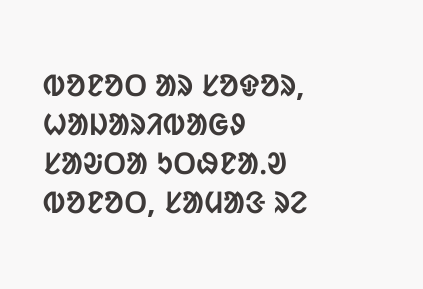ᱵᱚᱱᱚᱛ ᱟᱨ ᱥᱚᱫᱚᱨ, ᱦᱟᱡᱟᱨᱤᱵᱟᱜᱽ ᱥᱟᱶᱛᱟ ᱩᱛᱷᱱᱟᱹᱣ ᱵᱚᱱᱚᱛ, ᱥᱟᱢᱟᱝ ᱨᱮ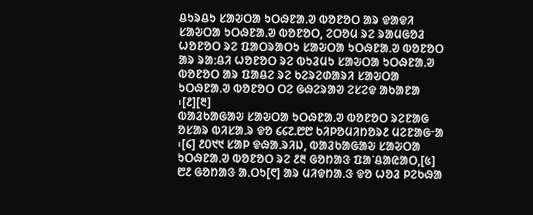ᱪᱩᱨᱪᱩ ᱥᱟᱶᱛᱟ ᱩᱛᱷᱱᱟᱹᱣ ᱵᱚᱱᱚᱛ ᱟᱨ ᱫᱟᱫᱤ ᱥᱟᱶᱛᱟ ᱩᱛᱷᱱᱟᱹᱣ ᱵᱚᱱᱚᱛ, ᱮᱛᱚᱢ ᱨᱮ ᱨᱟᱢᱜᱚᱲ ᱦᱚᱱᱚᱛ ᱨᱮ ᱯᱟᱛᱨᱟᱛᱩ ᱥᱟᱶᱛᱟ ᱩᱛᱷᱱᱟᱹᱣ ᱵᱚᱱᱚᱛ ᱟᱨ ᱨᱟᱺᱪᱤ ᱦᱚᱱᱚᱛ ᱨᱮ ᱵᱩᱲᱢᱩ ᱥᱟᱶᱛᱟ ᱩᱛᱷᱱᱟᱹᱣ ᱵᱚᱱᱚᱛ ᱟᱨ ᱯᱟᱪᱮ ᱨᱮ ᱠᱮᱨᱮᱰᱟᱨᱤ ᱥᱟᱶᱛᱟ ᱩᱛᱷᱱᱟᱹᱣ ᱵᱚᱱᱚᱛ ᱛᱮ ᱜᱷᱮᱨᱟᱣ ᱮᱥᱮᱫ ᱟᱠᱟᱱᱟ ᱾[᱒][᱓]
ᱵᱟᱲᱠᱟᱜᱟᱶ ᱥᱟᱶᱛᱟ ᱩᱛᱷᱱᱟᱹᱣ ᱵᱚᱱᱚᱛ ᱨᱮᱱᱟᱜ ᱚᱥᱟᱨ ᱵᱤᱥᱟᱹᱨ ᱫᱚ ᱔᱔᱗.᱘᱘ ᱠᱤᱞᱚᱢᱤᱴᱚᱨ᱒ ᱢᱮᱱᱟᱜᱼᱟ ᱾[᱔] ᱒᱐᱑᱑ ᱥᱟᱞ ᱫᱷᱟᱹᱨᱤᱡ, ᱵᱟᱲᱠᱟᱜᱟᱶ ᱥᱟᱶᱛᱟ ᱩᱛᱷᱱᱟᱹᱣ ᱵᱚᱱᱚᱛ ᱨᱮ ᱒᱓ ᱜᱚᱴᱟᱝ ᱯᱟᱸᱪᱟᱭᱟᱛ,[᱕] ᱘᱒ ᱜᱚᱴᱟᱝ ᱟᱹᱛᱩ[᱖] ᱟᱨ ᱢᱤᱫᱴᱟᱹᱝ ᱫᱚ ᱦᱚᱲ ᱞᱮᱠᱷᱟ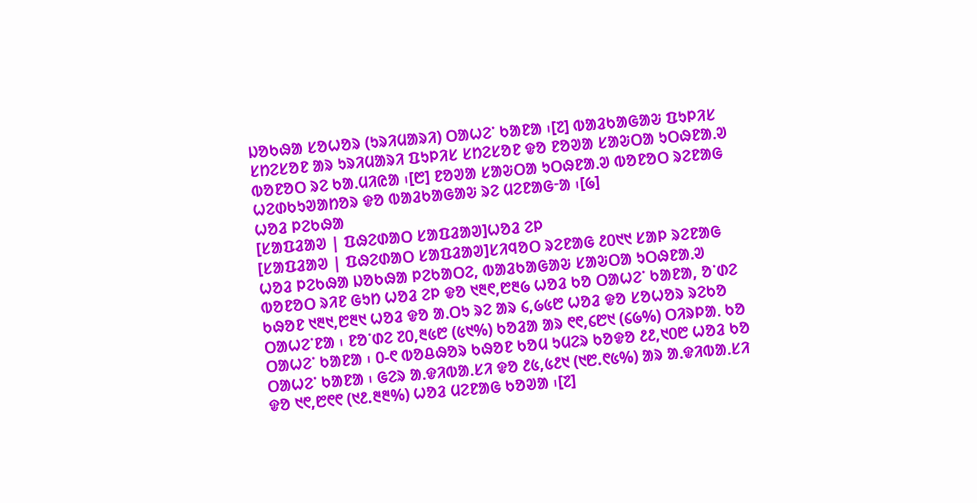ᱡᱚᱠᱷᱟ ᱥᱚᱦᱚᱨ (ᱩᱨᱤᱢᱟᱨᱤ) ᱛᱟᱦᱮᱸ ᱠᱟᱱᱟ ᱾[᱗] ᱵᱟᱲᱠᱟᱜᱟᱶ ᱯᱩᱞᱤᱥ ᱥᱴᱮᱥᱚᱱ ᱟᱨ ᱩᱨᱤᱢᱟᱨᱤ ᱯᱩᱞᱤᱥ ᱥᱴᱮᱥᱚᱱ ᱫᱚ ᱱᱚᱣᱟ ᱥᱟᱶᱛᱟ ᱩᱛᱷᱱᱟᱹᱣ ᱵᱚᱱᱚᱛ ᱨᱮ ᱠᱟᱹᱢᱤᱭᱟ ᱾[᱘] ᱱᱚᱣᱟ ᱥᱟᱶᱛᱟ ᱩᱛᱷᱱᱟᱹᱣ ᱵᱚᱱᱚᱛ ᱨᱮᱱᱟᱜ ᱦᱮᱰᱠᱩᱣᱟᱴᱚᱨ ᱫᱚ ᱵᱟᱲᱠᱟᱜᱟᱶ ᱨᱮ ᱢᱮᱱᱟᱜᱼᱟ ᱾[᱙]
ᱦᱚᱲ ᱞᱮᱠᱷᱟ
[ᱥᱟᱯᱲᱟᱣ | ᱯᱷᱮᱰᱟᱛ ᱥᱟᱯᱲᱟᱣ]ᱦᱚᱲ ᱮᱞ
[ᱥᱟᱯᱲᱟᱣ | ᱯᱷᱮᱰᱟᱛ ᱥᱟᱯᱲᱟᱣ]ᱥᱤᱧᱚᱛ ᱨᱮᱱᱟᱜ ᱒᱐᱑᱑ ᱥᱟᱞ ᱨᱮᱱᱟᱜ ᱦᱚᱲ ᱞᱮᱠᱷᱟ ᱡᱚᱠᱷᱟ ᱞᱮᱠᱟᱛᱮ, ᱵᱟᱲᱠᱟᱜᱟᱶ ᱥᱟᱶᱛᱟ ᱩᱛᱷᱱᱟᱹᱣ ᱵᱚᱱᱚᱛ ᱨᱤᱱ ᱜᱩᱴ ᱦᱚᱲ ᱮᱞ ᱫᱚ ᱑᱓᱖,᱘᱓᱙ ᱦᱚᱲ ᱠᱚ ᱛᱟᱦᱮᱸ ᱠᱟᱱᱟ, ᱚᱸᱰᱮ ᱠᱷᱚᱱ ᱑᱓᱑,᱘᱓᱑ ᱦᱚᱲ ᱫᱚ ᱟᱹᱛᱩ ᱨᱮ ᱟᱨ ᱔,᱙᱕᱘ ᱦᱚᱲ ᱫᱚ ᱥᱚᱦᱚᱨ ᱨᱮᱠᱚ ᱛᱟᱦᱮᱸᱱᱟ ᱾ ᱱᱚᱸᱰᱮ ᱗᱐,᱓᱕᱘ (᱕᱑%) ᱠᱚᱲᱟ ᱟᱨ ᱖᱖,᱔᱘᱑ (᱔᱙%) ᱛᱤᱨᱞᱟᱹ ᱠᱚ ᱛᱟᱦᱮᱸ ᱠᱟᱱᱟ ᱾ ᱐-᱖ ᱵᱚᱪᱷᱚᱨ ᱠᱷᱚᱱ ᱠᱚᱢ ᱩᱢᱮᱨ ᱠᱚᱫᱚ ᱒᱒,᱑᱐᱘ ᱦᱚᱲ ᱠᱚ ᱛᱟᱦᱮᱸ ᱠᱟᱱᱟ ᱾ ᱜᱮᱨ ᱟᱹᱫᱤᱵᱟᱹᱥᱤ ᱫᱚ ᱒᱕,᱕᱒᱑ (᱑᱘.᱖᱕%) ᱟᱨ ᱟᱹᱫᱤᱵᱟᱹᱥᱤ ᱫᱚ ᱑᱖,᱘᱖᱖ (᱑᱒.᱓᱓%) ᱦᱚᱲ ᱢᱮᱱᱟᱜ ᱠᱚᱣᱟ ᱾[᱗]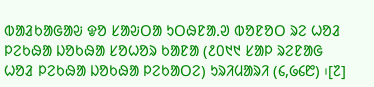ᱵᱟᱲᱠᱟᱜᱟᱶ ᱫᱚ ᱥᱟᱶᱛᱟ ᱩᱛᱷᱱᱟᱹᱣ ᱵᱚᱱᱚᱛ ᱨᱮ ᱦᱚᱲ ᱞᱮᱠᱷᱟ ᱡᱚᱠᱷᱟ ᱥᱚᱦᱚᱨ ᱠᱟᱱᱟ (᱒᱐᱑᱑ ᱥᱟᱞ ᱨᱮᱱᱟᱜ ᱦᱚᱲ ᱞᱮᱠᱷᱟ ᱡᱚᱠᱷᱟ ᱞᱮᱠᱟᱛᱮ) ᱩᱨᱤᱢᱟᱨᱤ (᱔,᱙᱔᱘) ᱾[᱗]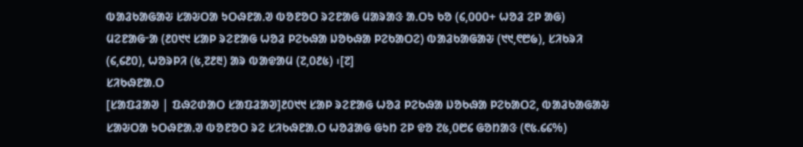ᱵᱟᱲᱠᱟᱜᱟᱶ ᱥᱟᱶᱛᱟ ᱩᱛᱷᱱᱟᱹᱣ ᱵᱚᱱᱚᱛ ᱨᱮᱱᱟᱜ ᱢᱟᱨᱟᱝ ᱟᱹᱛᱩ ᱠᱚ (᱔,᱐᱐᱐+ ᱦᱚᱲ ᱮᱞ ᱟᱜ) ᱢᱮᱱᱟᱜᱼᱟ (᱒᱐᱑᱑ ᱥᱟᱞ ᱨᱮᱱᱟᱜ ᱦᱚᱲ ᱞᱮᱠᱷᱟ ᱡᱚᱠᱷᱟ ᱞᱮᱠᱟᱛᱮ) ᱵᱟᱲᱠᱟᱜᱟᱶ (᱑᱑,᱖᱘᱙), ᱥᱤᱠᱨᱤ (᱔,᱔᱒᱐), ᱦᱚᱨᱞᱤ (᱕,᱗᱒᱓) ᱟᱨ ᱵᱟᱫᱟᱢ (᱗,᱐᱒᱕) ᱾[᱗]
ᱥᱤᱠᱷᱱᱟᱹᱛ
[ᱥᱟᱯᱲᱟᱣ | ᱯᱷᱮᱰᱟᱛ ᱥᱟᱯᱲᱟᱣ]᱒᱐᱑᱑ ᱥᱟᱞ ᱨᱮᱱᱟᱜ ᱦᱚᱲ ᱞᱮᱠᱷᱟ ᱡᱚᱠᱷᱟ ᱞᱮᱠᱟᱛᱮ, ᱵᱟᱲᱠᱟᱜᱟᱶ ᱥᱟᱶᱛᱟ ᱩᱛᱷᱱᱟᱹᱣ ᱵᱚᱱᱚᱛ ᱨᱮ ᱥᱤᱠᱷᱱᱟᱹᱛ ᱦᱚᱲᱟᱜ ᱜᱩᱴ ᱮᱞ ᱫᱚ ᱗᱕,᱐᱘᱔ ᱜᱚᱴᱟᱝ (᱖᱕.᱔᱔%)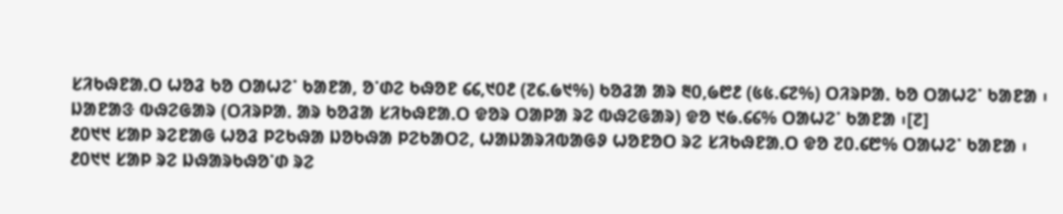ᱥᱤᱠᱷᱱᱟᱹᱛ ᱦᱚᱲ ᱠᱚ ᱛᱟᱦᱮᱸ ᱠᱟᱱᱟ, ᱚᱸᱰᱮ ᱠᱷᱚᱱ ᱔᱔,᱑᱐᱒ (᱗᱔.᱙᱑%) ᱠᱚᱲᱟ ᱟᱨ ᱓᱐,᱙᱘᱒ (᱕᱕.᱔᱗%) ᱛᱤᱨᱞᱟᱹ ᱠᱚ ᱛᱟᱦᱮᱸ ᱠᱟᱱᱟ ᱾ ᱡᱟᱱᱟᱝ ᱵᱷᱮᱜᱟᱨ (ᱛᱤᱨᱞᱟᱹ ᱟᱨ ᱠᱚᱲᱟ ᱥᱤᱠᱷᱱᱟᱹᱛ ᱫᱚᱨ ᱛᱟᱞᱟ ᱨᱮ ᱵᱷᱮᱜᱟᱨ) ᱫᱚ ᱑᱙.᱔᱔% ᱛᱟᱦᱮᱸ ᱠᱟᱱᱟ ᱾[᱗]
᱒᱐᱑᱑ ᱥᱟᱞ ᱨᱮᱱᱟᱜ ᱦᱚᱲ ᱞᱮᱠᱷᱟ ᱡᱚᱠᱷᱟ ᱞᱮᱠᱟᱛᱮ, ᱦᱟᱡᱟᱨᱤᱵᱟᱜᱽ ᱦᱚᱱᱚᱛ ᱨᱮ ᱥᱤᱠᱷᱱᱟᱹᱛ ᱫᱚ ᱗᱐.᱔᱘% ᱛᱟᱦᱮᱸ ᱠᱟᱱᱟ ᱾ ᱒᱐᱑᱑ ᱥᱟᱞ ᱨᱮ ᱡᱷᱟᱨᱠᱷᱚᱸᱰ ᱨᱮ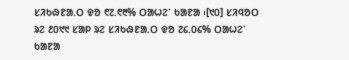ᱥᱤᱠᱷᱱᱟᱹᱛ ᱫᱚ ᱖᱗.᱖᱓% ᱛᱟᱦᱮᱸ ᱠᱟᱱᱟ ᱾[᱑᱐] ᱥᱤᱧᱚᱛ ᱨᱮ ᱒᱐᱑᱑ ᱥᱟᱞ ᱨᱮ ᱥᱤᱠᱷᱱᱟᱹᱛ ᱫᱚ ᱗᱔.᱐᱔% ᱛᱟᱦᱮᱸ ᱠᱟᱱᱟ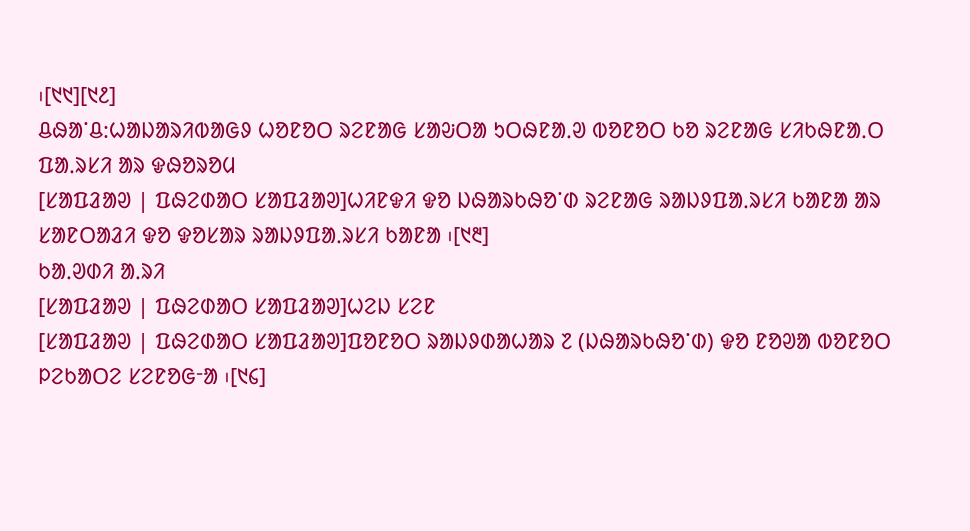᱾[᱑᱑][᱑᱒]
ᱪᱷᱟᱸᱪ:ᱦᱟᱡᱟᱨᱤᱵᱟᱜᱽ ᱦᱚᱱᱚᱛ ᱨᱮᱱᱟᱜ ᱥᱟᱶᱛᱟ ᱩᱛᱷᱱᱟᱹᱣ ᱵᱚᱱᱚᱛ ᱠᱚ ᱨᱮᱱᱟᱜ ᱥᱤᱠᱷᱱᱟᱹᱛ
ᱯᱟᱹᱨᱥᱤ ᱟᱨ ᱫᱷᱚᱨᱚᱢ
[ᱥᱟᱯᱲᱟᱣ | ᱯᱷᱮᱰᱟᱛ ᱥᱟᱯᱲᱟᱣ]ᱦᱤᱱᱫᱤ ᱫᱚ ᱡᱷᱟᱨᱠᱷᱚᱸᱰ ᱨᱮᱱᱟᱜ ᱨᱟᱡᱽᱯᱟᱹᱨᱥᱤ ᱠᱟᱱᱟ ᱟᱨ ᱥᱟᱱᱛᱟᱲᱤ ᱫᱚ ᱫᱚᱥᱟᱨ ᱨᱟᱡᱽᱯᱟᱹᱨᱥᱤ ᱠᱟᱱᱟ ᱾[᱑᱓]
ᱠᱟᱹᱣᱰᱤ ᱟᱹᱨᱤ
[ᱥᱟᱯᱲᱟᱣ | ᱯᱷᱮᱰᱟᱛ ᱥᱟᱯᱲᱟᱣ]ᱦᱮᱡ ᱥᱮᱱ
[ᱥᱟᱯᱲᱟᱣ | ᱯᱷᱮᱰᱟᱛ ᱥᱟᱯᱲᱟᱣ]ᱯᱚᱱᱚᱛ ᱨᱟᱡᱽᱰᱟᱦᱟᱨ ᱗ (ᱡᱷᱟᱨᱠᱷᱚᱸᱰ) ᱫᱚ ᱱᱚᱣᱟ ᱵᱚᱱᱚᱛ ᱞᱮᱠᱟᱛᱮ ᱥᱮᱱᱚᱜᱼᱟ ᱾[᱑᱔]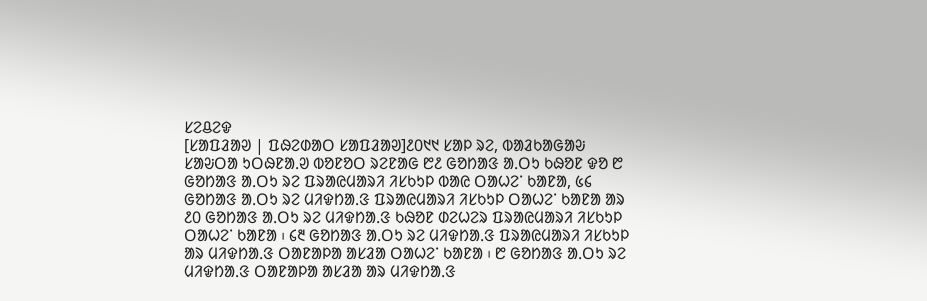ᱥᱮᱪᱮᱫ
[ᱥᱟᱯᱲᱟᱣ | ᱯᱷᱮᱰᱟᱛ ᱥᱟᱯᱲᱟᱣ]᱒᱐᱑᱑ ᱥᱟᱞ ᱨᱮ, ᱵᱟᱲᱠᱟᱜᱟᱶ ᱥᱟᱶᱛᱟ ᱩᱛᱷᱱᱟᱹᱣ ᱵᱚᱱᱚᱛ ᱨᱮᱱᱟᱜ ᱘᱒ ᱜᱚᱴᱟᱝ ᱟᱹᱛᱩ ᱠᱷᱚᱱ ᱫᱚ ᱘ ᱜᱚᱴᱟᱝ ᱟᱹᱛᱩ ᱨᱮ ᱯᱨᱟᱭᱢᱟᱨᱤ ᱤᱥᱠᱩᱞ ᱵᱟᱭ ᱛᱟᱦᱮᱸ ᱠᱟᱱᱟ, ᱕᱔ ᱜᱚᱴᱟᱝ ᱟᱹᱛᱩ ᱨᱮ ᱢᱤᱫᱴᱟᱹᱝ ᱯᱨᱟᱭᱢᱟᱨᱤ ᱤᱥᱠᱩᱞ ᱛᱟᱦᱮᱸ ᱠᱟᱱᱟ ᱟᱨ ᱒᱐ ᱜᱚᱴᱟᱝ ᱟᱹᱛᱩ ᱨᱮ ᱢᱤᱫᱴᱟᱹᱝ ᱠᱷᱚᱱ ᱰᱮᱦᱮᱨ ᱯᱨᱟᱭᱢᱟᱨᱤ ᱤᱥᱠᱩᱞ ᱛᱟᱦᱮᱸ ᱠᱟᱱᱟ ᱾ ᱔᱓ ᱜᱚᱴᱟᱝ ᱟᱹᱛᱩ ᱨᱮ ᱢᱤᱫᱴᱟᱹᱝ ᱯᱨᱟᱭᱢᱟᱨᱤ ᱤᱥᱠᱩᱞ ᱟᱨ ᱢᱤᱫᱴᱟᱹᱝ ᱛᱟᱱᱟᱞᱟ ᱟᱥᱲᱟ ᱛᱟᱦᱮᱸ ᱠᱟᱱᱟ ᱾ ᱘ ᱜᱚᱴᱟᱝ ᱟᱹᱛᱩ ᱨᱮ ᱢᱤᱫᱴᱟᱹᱝ ᱛᱟᱱᱟᱞᱟ ᱟᱥᱲᱟ ᱟᱨ ᱢᱤᱫᱴᱟᱹᱝ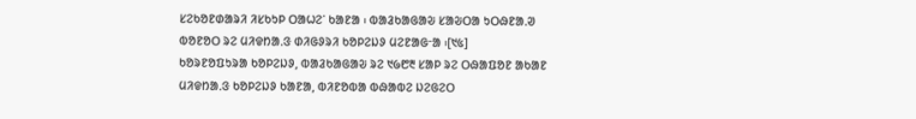ᱥᱮᱠᱚᱱᱰᱟᱨᱤ ᱤᱥᱠᱩᱞ ᱛᱟᱦᱮᱸ ᱠᱟᱱᱟ ᱾ ᱵᱟᱲᱠᱟᱜᱟᱶ ᱥᱟᱶᱛᱟ ᱩᱛᱷᱱᱟᱹᱣ ᱵᱚᱱᱚᱛ ᱨᱮ ᱢᱤᱫᱴᱟᱹᱝ ᱰᱤᱜᱽᱨᱤ ᱠᱚᱞᱮᱡᱽ ᱢᱮᱱᱟᱜᱼᱟ ᱾[᱑᱕]
ᱠᱚᱨᱱᱚᱯᱩᱨᱟ ᱠᱚᱞᱮᱡᱽ, ᱵᱟᱲᱠᱟᱜᱟᱶ ᱨᱮ ᱑᱙᱘᱓ ᱥᱟᱞ ᱨᱮ ᱛᱷᱟᱯᱚᱱ ᱟᱠᱟᱱ ᱢᱤᱫᱴᱟᱹᱝ ᱠᱚᱞᱮᱡᱽ ᱠᱟᱱᱟ, ᱵᱤᱱᱚᱵᱟ ᱵᱷᱟᱵᱮ ᱡᱮᱜᱮᱛ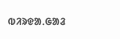ᱵᱤᱨᱫᱟᱹᱜᱟᱲ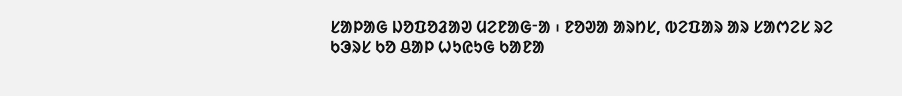ᱥᱟᱞᱟᱜ ᱡᱚᱯᱚᱲᱟᱣ ᱢᱮᱱᱟᱜᱼᱟ ᱾ ᱱᱚᱣᱟ ᱟᱨᱴᱥ, ᱵᱮᱯᱟᱨ ᱟᱨ ᱥᱟᱬᱮᱥ ᱨᱮ ᱠᱳᱨᱥ ᱠᱚ ᱪᱟᱞ ᱦᱩᱭᱩᱜ ᱠᱟᱱᱟ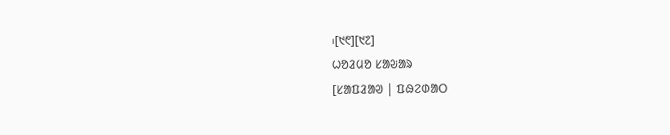᱾[᱑᱖][᱑᱗]
ᱦᱚᱲᱢᱚ ᱥᱟᱶᱟᱨ
[ᱥᱟᱯᱲᱟᱣ | ᱯᱷᱮᱰᱟᱛ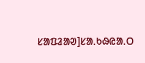ᱥᱟᱯᱲᱟᱣ]ᱥᱟᱹᱠᱷᱭᱟᱹᱛ